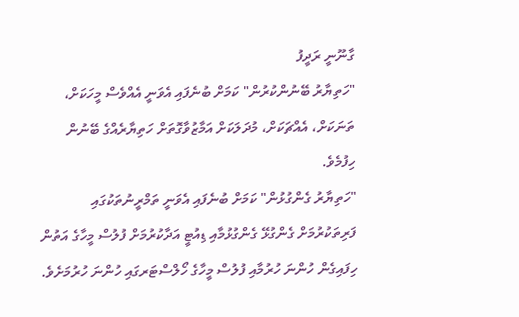ގާނޫނީ ރަދީފު
"ހަތިޔާރު ބޭނުންކުރުން" ކަމަށް ބުނެފައި އެވަނީ އެއްވެސް މީހަކަށް، ތަނަކަށް، އެއްޗަކަށް، މުދަލަކަށް އަމާޒުވާގޮތަށް ހަތިޔާރެއްގެ ބޭނުން ހިފުމެވެ.
"ހަތިޔާރު ގެންގުޅުން" ކަމަށް ބުނެފައި އެވަނީ ތަމްރީނުތަކުގައި ފަރިތަކުރުމަށް ގެންގުޅޭ ގެންގުޅުމާއި ޑިއުޓީ އަދާކުރުމަށް ފުލުސް މީހާގެ އަތުން ހިފައިގެން ހުންނަ ހުރުމާއި ފުލުސް މީހާގެ ހޯލްސްޓަރގައި ހުންނަ ހުރުމަށެވެ.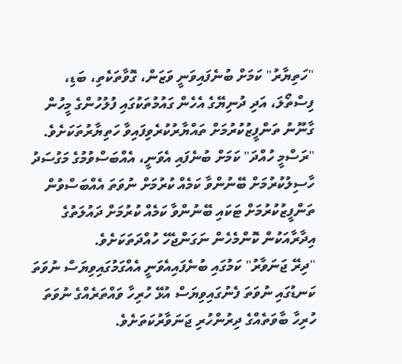"ހަތިޔާރު" ކަމަށް ބުނެފައިވަނީ ވަޒަން، ގޮވާތަކެތި، ބަޑި، ފިސްތޯލަ، އަދި ދުނިޔޭގެ އެހެން ގައުމުތަކުގައި ފުލުހުންގެ މީހުން ގާނޫނު ތަންފީޒުކުރުމަށް ތައްޔާރުކުރެވިފައިވާ ހަތިޔާރުތަކަށެވެ.
"ރަސްމީ ހުއްދަ" ކަމަށް ބުނެފައި އެވަނީ، އެއްބަސްވުމުގެ މަގުސަދު ހާސިލުކުރުމަށް ބޭނުންވާ ކަމެއް ކުރުމަށް ނުވަތަ އެއްބަސްވުން ތަންފީޒުކުރުމަށް ޓަކައި ބޭނުންވާ ކަމެއް ކުރުމަށް ދައުލަތުގެ އިދާރާއަކުން ކޮންމެހެން ނަގަންޖެހޭ ހުއްދަތަކަށެވެ.
"ދިރޭ ޖަނަވާރު" ކަމުގައި ބުނެފައިއެވަނީ އެއްގަމުގައިވިޔަސް ނުވަތަ ކަނޑުގައި ނުވަތަ ފެނުގައިވިޔަސް އުޅޭ ހުރިހާ ވައްތަރެއްގެ ނުވަތަ ހުރިހާ ބާވަތެއްގެ ދިރުންހުރި ޖަނަވާރުކަތަށެވެ.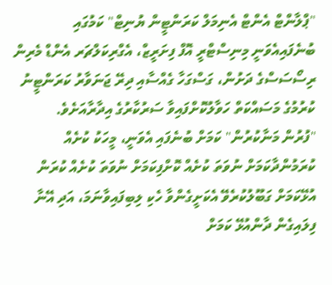"ޕްލާންޓް އެންޓް އެނިމަލް ކަރަންޓީން ޔުނިޓް" ކަމުގައި ބުނެފައިއެވަނީ މިނިސްޓްރީ އޮފް ފިށަރީޒް، އެގްރިކަލްޗަރ އެންޑް މެރިން ރިސޯސަސްގެ ދަށުން، ގަސްގަހާ ގެއްސާއި ދިރޭ ޖަނަވާރު ކަރަންޓީނު ކުރުމުގެ މަސައްކަތް ހަވާލުކޮށްފައިވާ ސަރުކާރުގެ އިދާރާއަށެވެ.
"ފުރުން މަނާކުރުން" ކަމަށް ބުނެފައި އެވަނީ، މީހަކު ކުށެއް ކުރަމުންދާކަމަށް ނުވަތަ ކުށެއް ކޮށްފިކަމަށް ނުވަތަ ކުށެއް ކުރަން އުޅޭކަމަށް ގަބޫލުކުރެވޭ އެކަށީގެންވާ ހެކި ލިބިފައިވާނަމަ، އަދި އޭނާ ފިލައިގެން ދާންއުޅޭ ކަމަށް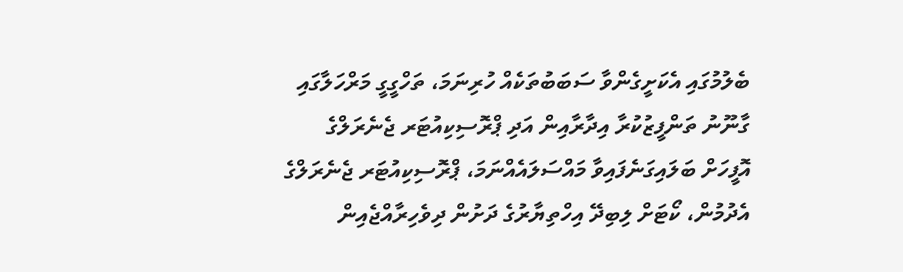ބެލުމުގައި އެކަށީގެންވާ ސަބަބުތަކެއް ހުރިނަމަ، ތަހްގީގީ މަރްހަލާގައި ގާނޫނު ތަންފީޒުކުރާ އިދާރާއިން އަދި ޕްރޮސިކިއުޓަރ ޖެނެރަލްގެ އޮފީހަށް ބަލައިގަނެފައިވާ މައްސަލައެއްނަމަ، ޕްރޮސިކިއުޓަރ ޖެނެރަލްގެ އެދުމުން، ކޯޓަށް ލިބިދޭ އިހްތިޔާރުގެ ދަށުން ދިވެހިރާއްޖެއިން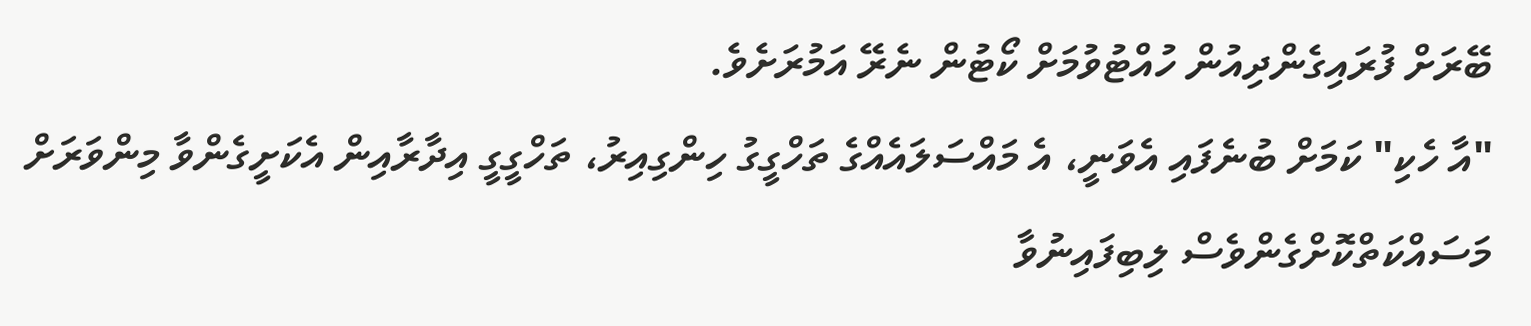ބޭރަށް ފުރައިގެންދިއުން ހުއްޓުވުމަށް ކޯޓުން ނެރޭ އަމުރަށެވެ.
"އާ ހެކި" ކަމަށް ބުނެފައި އެވަނީ، އެ މައްސަލައެއްގެ ތަހްގީގު ހިންގިއިރު، ތަހްގީގީ އިދާރާއިން އެކަށީގެންވާ މިންވަރަށް މަސައްކަތްކޮށްގެންވެސް ލިބިފައިނުވާ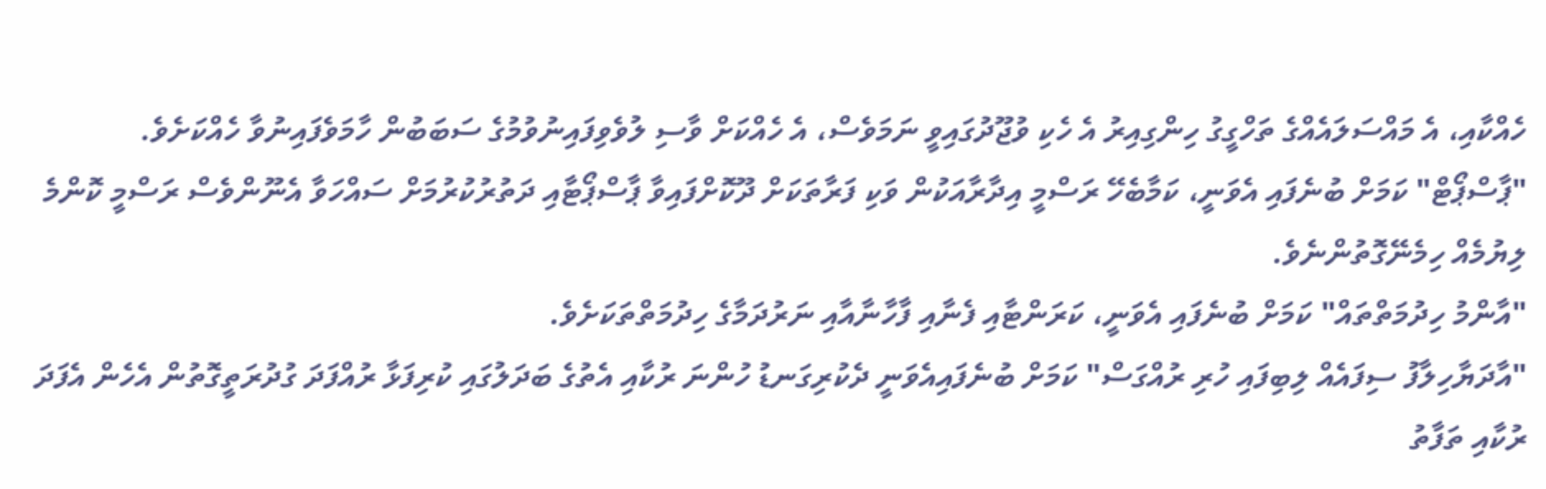ހެއްކާއި، އެ މައްސަލައެއްގެ ތަހްގީގު ހިންގިއިރު އެ ހެކި ވުޖޫދުގައިވީ ނަމަވެސް، އެ ހެއްކަށް ވާސި ލުވެވިފައިނުވުމުގެ ސަބަބުން ހާމަވެފައިނުވާ ހެއްކަށެވެ.
"ޕާސްޕޯޓް" ކަމަށް ބުނެފައި އެވަނީ، ކަމާބެހޭ ރަސްމީ އިދާރާއަކުން ވަކި ފަރާތަކަށް ދޫކޮށްފައިވާ ޕާސްޕޯޓާއި ދަތުރުކުރުމަށް ސައްހަވާ އެނޫންވެސް ރަސްމީ ކޮންމެ ލިޔުމެއް ހިމެނޭގޮތުންނެވެ.
"އާންމު ހިދުމަތްތައް" ކަމަށް ބުނެފައި އެވަނީ، ކަރަންޓާއި ފެނާއި ފާހާނާއާއި ނަރުދަމާގެ ހިދުމަތްތަކަށެވެ.
"އާދަޔާހިލާފު ސިފައެއް ލިބިފައި ހުރި ރުއްގަސް" ކަމަށް ބުނެފައިއެވަނީ ދެކުރިގަނޑު ހުންނަ ރުކާއި އެތުގެ ބަދަލުގައި ކުރިފަޅާ ރުއްފަދަ ގުދުރަތީގޮތުން އެހެން އެފަދަ ރުކާއި ތަފާތު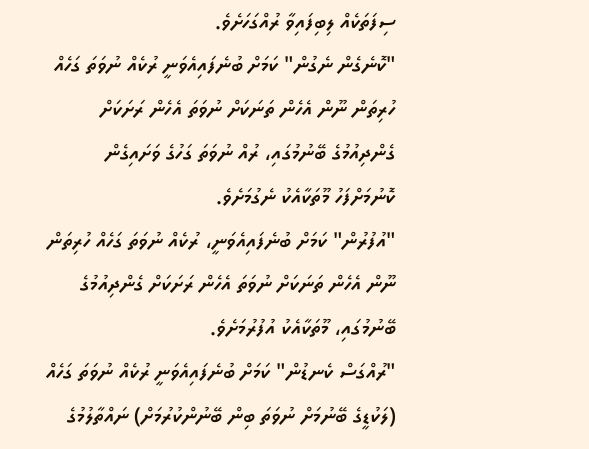ސިފަތަކެއް ލިބިފައިވާ ރުއްގަހަށެވެ.
"ކޮނެގެން ނެގުން" ކަމަށް ބުނެފައިއެވަނީ ރުކެއް ނުވަތަ ގަހެއް ހުރިތަން ނޫން އެހެން ތަނަކަށް ނުވަތަ އެހެން ރަށަކަށް ގެންދިއުމުގެ ބޭނުމުގައި، ރުއް ނުވަތަ ގަހުގެ ވަށައިގެން ކޮނުމަށްފަހު މޫތަކާއެކު ނެގުމަށެވެ.
"އުފުރުން" ކަމަށް ބުނެފައިއެވަނީ، ރުކެއް ނުވަތަ ގަހެއް ހުރިތަން ނޫން އެހެން ތަނަކަށް ނުވަތަ އެހެން ރަށަކަށް ގެންދިއުމުގެ ބޭނުމުގައި، މޫތަކާއެކު އުފުރުމަށެވެ.
"ރުއްގަސް ކެނޑުން" ކަމަށް ބުނެފައިއެވަނީ ރުކެއް ނުވަތަ ގަހެއް (ލަކުޑީގެ ބޭނުމަށް ނުވަތަ ބިން ބޭނުންކުރުމަށް) ނައްތާލުމުގެ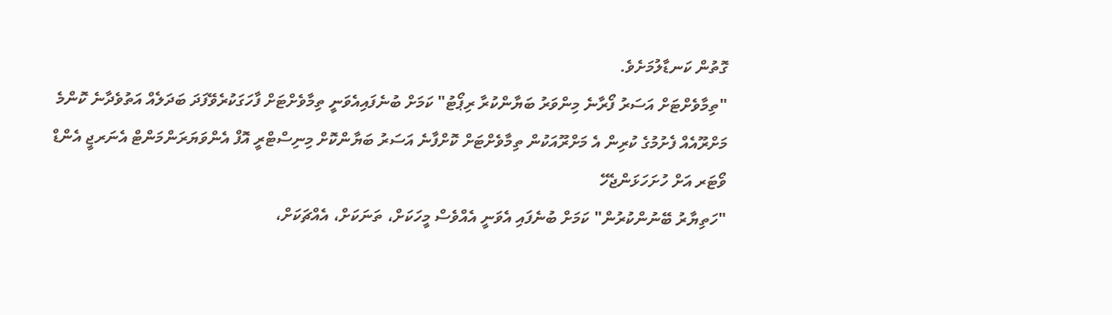ގޮތުން ކަނޑާލުމަށެވެ.
"ތިމާވެށްޓަށް އަސަރު ފޯރާނެ މިންވަރު ބަޔާންކުރާ ރިޕޯޓު" ކަމަށް ބުނެފައިއެވަނީ ތިމާވެށްޓަށް ފާހަގަކުރެވޭފަދަ ބަދަލެއް އަތުވެދާނެ ކޮންމެ މަށްރޫއެއް ފެށުމުގެ ކުރިން އެ މަށްރޫއަކުން ތިމާވެށްޓަށް ކޮށްފާނެ އަސަރު ބަޔާންކޮށް މިނިސްޓްރީ އޮފް އެންވަޔަރަންމަންޓް އެނަރޖީ އެންޑް ވޯޓަރ އަށް ހުށަހަޅަންޖެހޭ
"ހަތިޔާރު ބޭނުންކުރުން" ކަމަށް ބުނެފައި އެވަނީ އެއްވެސް މީހަކަށް، ތަނަކަށް، އެއްޗަކަށް،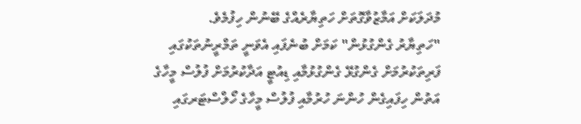މުދަލަކަށް އަމާޒުވާގޮތަށް ހަތިޔާރެއްގެ ބޭނުން ހިފުމެވެ.
"ހަތިޔާރު ގެންގުޅުން" ކަމަށް ބުނެފައި އެވަނީ ތަމްރީނުތަކުގައި ފަރިތަކުރުމަށް ގެންގުޅޭ ގެންގުޅުމާއި ޑިއުޓީ އަދާކުރުމަށް ފުލުސް މީހާގެ އަތުން ހިފައިގެން ހުންނަ ހުރުމާއި ފުލުސް މީހާގެ ހޯލްސްޓަރގައި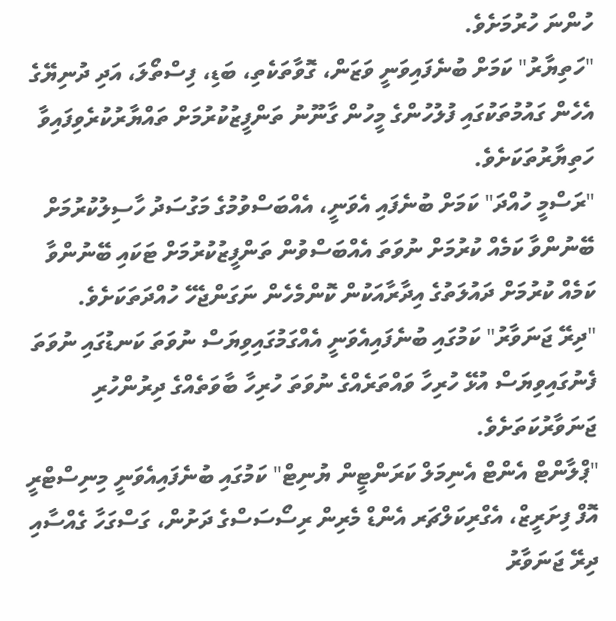ހުންނަ ހުރުމަށެވެ.
"ހަތިޔާރު" ކަމަށް ބުނެފައިވަނީ ވަޒަން، ގޮވާތަކެތި، ބަޑި، ފިސްތޯލަ، އަދި ދުނިޔޭގެ އެހެން ގައުމުތަކުގައި ފުލުހުންގެ މީހުން ގާނޫނު ތަންފީޒުކުރުމަށް ތައްޔާރުކުރެވިފައިވާ ހަތިޔާރުތަކަށެވެ.
"ރަސްމީ ހުއްދަ" ކަމަށް ބުނެފައި އެވަނީ، އެއްބަސްވުމުގެ މަގުސަދު ހާސިލުކުރުމަށް ބޭނުންވާ ކަމެއް ކުރުމަށް ނުވަތަ އެއްބަސްވުން ތަންފީޒުކުރުމަށް ޓަކައި ބޭނުންވާ ކަމެއް ކުރުމަށް ދައުލަތުގެ އިދާރާއަކުން ކޮންމެހެން ނަގަންޖެހޭ ހުއްދަތަކަށެވެ.
"ދިރޭ ޖަނަވާރު" ކަމުގައި ބުނެފައިއެވަނީ އެއްގަމުގައިވިޔަސް ނުވަތަ ކަނޑުގައި ނުވަތަ ފެނުގައިވިޔަސް އުޅޭ ހުރިހާ ވައްތަރެއްގެ ނުވަތަ ހުރިހާ ބާވަތެއްގެ ދިރުންހުރި ޖަނަވާރުކަތަށެވެ.
"ޕްލާންޓް އެންޓް އެނިމަލް ކަރަންޓީން ޔުނިޓް" ކަމުގައި ބުނެފައިއެވަނީ މިނިސްޓްރީ އޮފް ފިށަރީޒް، އެގްރިކަލްޗަރ އެންޑް މެރިން ރިސޯސަސްގެ ދަށުން، ގަސްގަހާ ގެއްސާއި ދިރޭ ޖަނަވާރު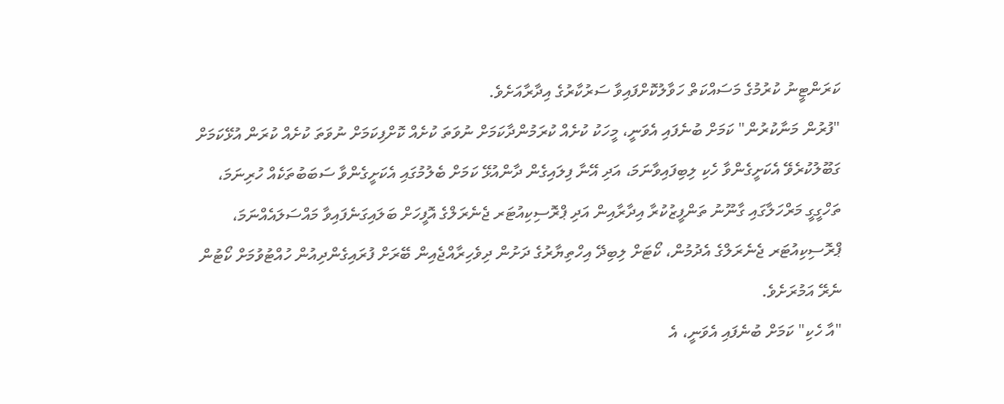ކަރަންޓީނު ކުރުމުގެ މަސައްކަތް ހަވާލުކޮށްފައިވާ ސަރުކާރުގެ އިދާރާއަށެވެ.
"ފުރުން މަނާކުރުން" ކަމަށް ބުނެފައި އެވަނީ، މީހަކު ކުށެއް ކުރަމުންދާކަމަށް ނުވަތަ ކުށެއް ކޮށްފިކަމަށް ނުވަތަ ކުށެއް ކުރަން އުޅޭކަމަށް ގަބޫލުކުރެވޭ އެކަށީގެންވާ ހެކި ލިބިފައިވާނަމަ، އަދި އޭނާ ފިލައިގެން ދާންއުޅޭ ކަމަށް ބެލުމުގައި އެކަށީގެންވާ ސަބަބުތަކެއް ހުރިނަމަ، ތަހްގީގީ މަރްހަލާގައި ގާނޫނު ތަންފީޒުކުރާ އިދާރާއިން އަދި ޕްރޮސިކިއުޓަރ ޖެނެރަލްގެ އޮފީހަށް ބަލައިގަނެފައިވާ މައްސަލައެއްނަމަ، ޕްރޮސިކިއުޓަރ ޖެނެރަލްގެ އެދުމުން، ކޯޓަށް ލިބިދޭ އިހްތިޔާރުގެ ދަށުން ދިވެހިރާއްޖެއިން ބޭރަށް ފުރައިގެންދިއުން ހުއްޓުވުމަށް ކޯޓުން ނެރޭ އަމުރަށެވެ.
"އާ ހެކި" ކަމަށް ބުނެފައި އެވަނީ، އެ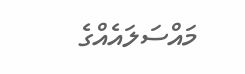މައްސަލައެއްގެ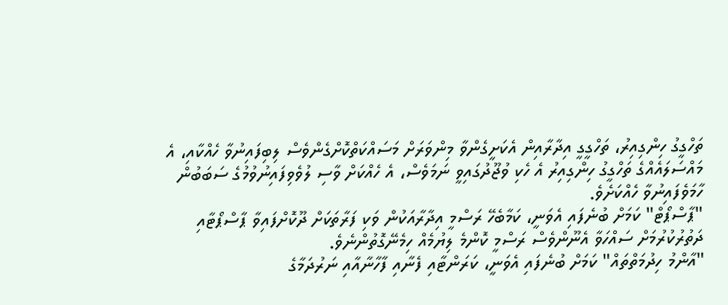ތަހްގީގު ހިންގިއިރު، ތަހްގީގީ އިދާރާއިން އެކަށީގެންވާ މިންވަރަށް މަސައްކަތްކޮށްގެންވެސް ލިބިފައިނުވާ ހެއްކާއި، އެ މައްސަލައެއްގެ ތަހްގީގު ހިންގިއިރު އެ ހެކި ވުޖޫދުގައިވީ ނަމަވެސް، އެ ހެއްކަށް ވާސި ލުވެވިފައިނުވުމުގެ ސަބަބުން ހާމަވެފައިނުވާ ހެއްކަށެވެ.
"ޕާސްޕޯޓް" ކަމަށް ބުނެފައި އެވަނީ، ކަމާބެހޭ ރަސްމީ އިދާރާއަކުން ވަކި ފަރާތަކަށް ދޫކޮށްފައިވާ ޕާސްޕޯޓާއި ދަތުރުކުރުމަށް ސައްހަވާ އެނޫންވެސް ރަސްމީ ކޮންމެ ލިޔުމެއް ހިމެނޭގޮތުންނެވެ.
"އާންމު ހިދުމަތްތައް" ކަމަށް ބުނެފައި އެވަނީ، ކަރަންޓާއި ފެނާއި ފާހާނާއާއި ނަރުދަމާގެ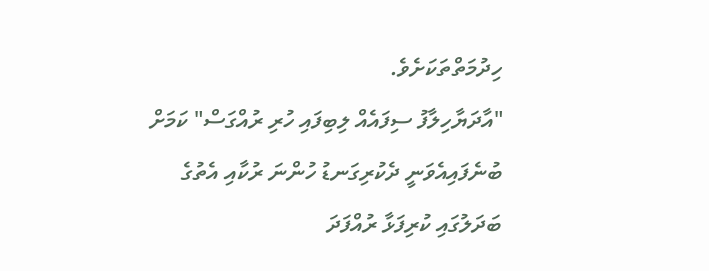ހިދުމަތްތަކަށެވެ.
"އާދަޔާހިލާފު ސިފައެއް ލިބިފައި ހުރި ރުއްގަސް" ކަމަށް ބުނެފައިއެވަނީ ދެކުރިގަނޑު ހުންނަ ރުކާއި އެތުގެ ބަދަލުގައި ކުރިފަޅާ ރުއްފަދަ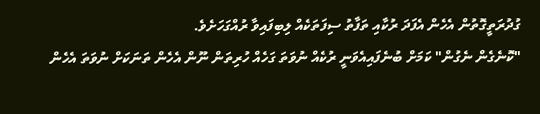ގުދުރަތީގޮތުން އެހެން އެފަދަ ރުކާއި ތަފާތު ސިފަތަކެއް ލިބިފައިވާ ރުއްގަހަށެވެ.
"ކޮނެގެން ނެގުން" ކަމަށް ބުނެފައިއެވަނީ ރުކެއް ނުވަތަ ގަހެއް ހުރިތަން ނޫން އެހެން ތަނަކަށް ނުވަތަ އެހެން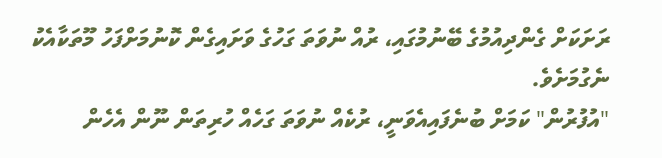ރަށަކަށް ގެންދިއުމުގެ ބޭނުމުގައި، ރުއް ނުވަތަ ގަހުގެ ވަށައިގެން ކޮނުމަށްފަހު މޫތަކާއެކު ނެގުމަށެވެ.
"އުފުރުން" ކަމަށް ބުނެފައިއެވަނީ، ރުކެއް ނުވަތަ ގަހެއް ހުރިތަން ނޫން އެހެން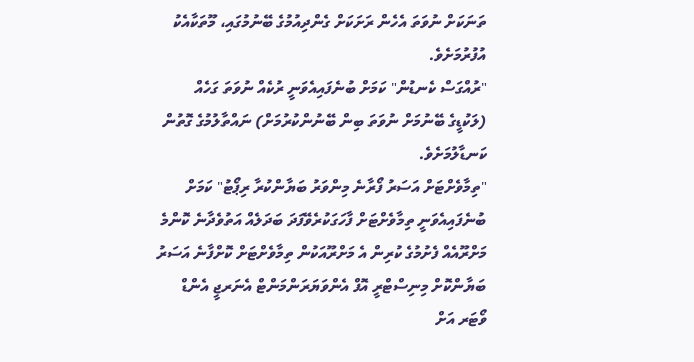ތަނަކަށް ނުވަތަ އެހެން ރަށަކަށް ގެންދިއުމުގެ ބޭނުމުގައި، މޫތަކާއެކު އުފުރުމަށެވެ.
"ރުއްގަސް ކެނޑުން" ކަމަށް ބުނެފައިއެވަނީ ރުކެއް ނުވަތަ ގަހެއް (ލަކުޑީގެ ބޭނުމަށް ނުވަތަ ބިން ބޭނުންކުރުމަށް) ނައްތާލުމުގެ ގޮތުން ކަނޑާލުމަށެވެ.
"ތިމާވެށްޓަށް އަސަރު ފޯރާނެ މިންވަރު ބަޔާންކުރާ ރިޕޯޓު" ކަމަށް ބުނެފައިއެވަނީ ތިމާވެށްޓަށް ފާހަގަކުރެވޭފަދަ ބަދަލެއް އަތުވެދާނެ ކޮންމެ މަށްރޫއެއް ފެށުމުގެ ކުރިން އެ މަށްރޫއަކުން ތިމާވެށްޓަށް ކޮށްފާނެ އަސަރު ބަޔާންކޮށް މިނިސްޓްރީ އޮފް އެންވަޔަރަންމަންޓް އެނަރޖީ އެންޑް ވޯޓަރ އަށް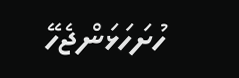ހުށަހަޅަންޖެހޭ